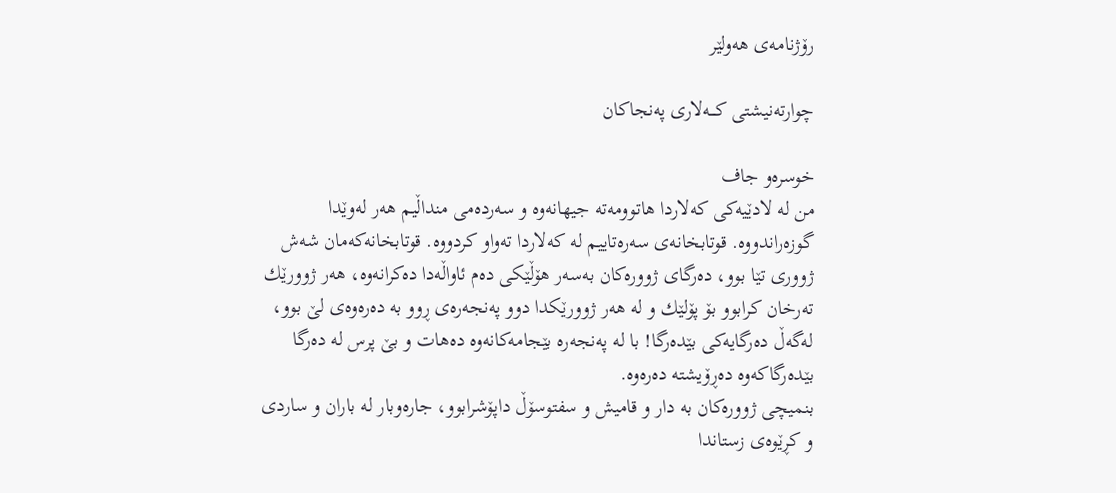رۆژنامەی ھەولێر

چوارتەنیشتی کـــەلاری پەنجاکان

خوسره‌و جاف
من لە لادێیەکی کەلاردا هاتوومەتە جیهانەوە و سەردەمی منداڵیم هەر لەوێدا گوزەراندووە. قوتابخانەی سەرەتاییم لە کەلاردا تەواو کردووە. قوتابخانەکەمان شەش ژووری تێا بوو، دەرگای ژوورەکان بەسەر هۆڵێکی دەم ئاواڵەدا دەکرانەوە، هەر ژوورێك تەرخان کرابوو بۆ پۆلێك و لە هەر ژوورێکدا دوو پەنجەرەی ڕوو بە دەرەوەی لێ بوو، لەگەڵ دەرگایەکی بێدەرگا! با لە پەنجەرە بێجامەکانەوە دەهات و بێ پرس لە دەرگا بێدەرگاکەوە دەڕۆیشتە دەرەوە.
بنمیچی ژوورەکان بە دار و قامیش و سفتوسۆڵ داپۆشرابوو، جارەوبار لە باران و ساردی و کڕێوەی زستاندا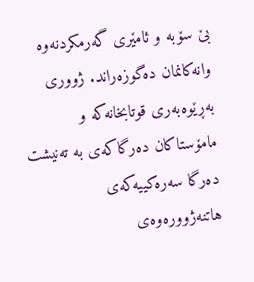بێ سۆبە و ئامێری گەرمکردنەوە وانەکانمان دەگوزەراند. ژووری بەڕێوەبەری قوتابخانەکە و مامۆستاکان دەرگاکەی بە تەنیشت دەرگا سەرەکییەکەی هاتنەژوورەوەی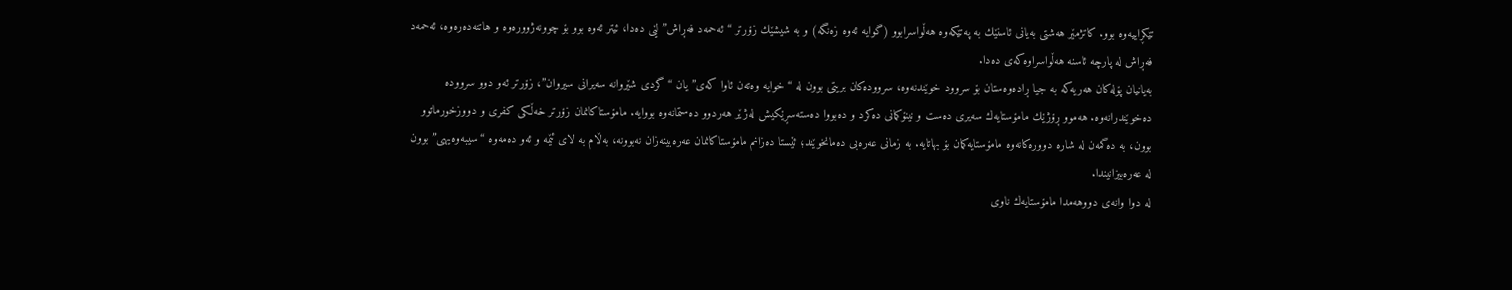تێکڕاییەوە بوو. کاتژمێر هەشتی بەیانی ئاسنێك بە پەتێکەوە هەڵواسرابوو (گوایە ئەوە زەنگە) و بە شیشێك زۆرتر “ئەحمەد فەڕاش” لێی دەدا، ئیتر ئەوە بوو بۆ چوونەژوورەوە و هاتنەدەرەوە، ئەحمەد فەڕاش لە پارچە ئاسنە هەڵواسراوەکەی دەدا.
بەیانیان پۆلەکان هەریەکە بە جیا ڕادەوەستان بۆ سروود خوێندنەوە، سروودەکان بریتی بوون لە “خوایە وەتەن ئاوا کەی” یان “گردی شێروانە سەیرانی سیروان”، زۆرتر ئەو دوو سروودە دەخوێندرانەوە. هەموو ڕۆژێك مامۆستایەك سەیری دەست و نینۆکمانی دەکرد و دەبووا دەستەسڕێکیش لەژێر هەردوو دەستمانەوە بووایە. مامۆستاکانمان زۆرتر خەڵکی کفری و دووزخورماتوو بوون، بە دەگمەن لە شارە دوورەکانەوە مامۆستایەکمان بۆ بهاتایە. بە زمانی عەرەبی دەمانخوێند؛ ئێستا دەزانم مامۆستاکانمان عەرەبینەزان نه‌بوونە، بەڵام بە لای ئێمە و ئەو دەمەوە “سیبەوەیهی” بوون لە عەرەبیزانیندا.
لە دوا وانەی دووهەمدا مامۆستایەك ناوی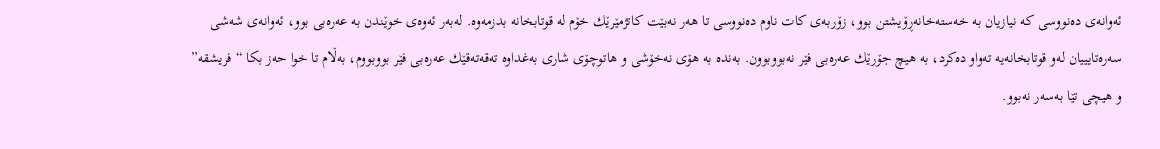ئەوانەی دەنووسی کە نیازیان بە خەستەخانەڕۆیشتن بوو، زۆربەی کات ناوم دەنووسی تا هەر نەبێت کاتژمێرێك خۆم لە قوتابخانە بدزمەوە. لەبەر ئەوەی خوێندن بە عەرەبی بوو، ئەوانەی شەشی سەرەتایییان لەو قوتابخانەیە تەواو دەکرد، بە هیچ جۆرێك عەرەبی فێر نەبووبوون. بەندە بە هۆی نەخۆشی و هاتوچۆی شاری بەغداوە تەقەتەقێك عەرەبی فێر بووبووم، بەڵام تا خوا حەز بکا “فریشقە” و هیچی ‌تێا بەسەر نەبوو.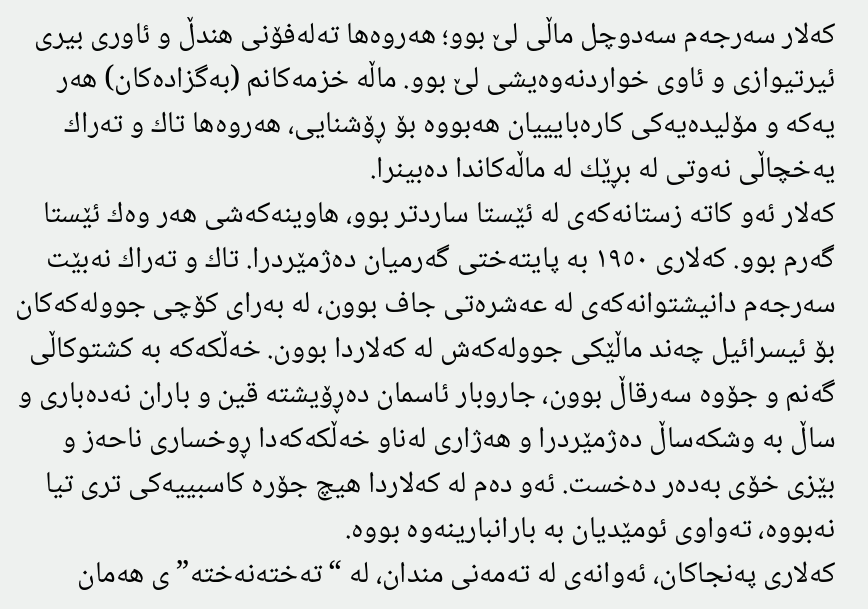کەلار سەرجەم سەدوچل ماڵی لێ بوو؛ هەروەها تەلەفۆنی هندڵ و ئاوری بیری ئیرتیوازی و ئاوی خواردنەوەیشی لێ بوو. ماڵە خزمەکانم (بەگزادەکان) هەر یەکە و مۆلیدەیەکی کارەبایییان هەبووە بۆ ڕۆشنایی، هەروەها تاك و تەراك یەخچاڵی نەوتی لە بڕێك لە ماڵەکاندا دەبینرا.
کەلار ئەو کاتە زستانەکەی لە ئێستا ساردتر بوو، هاوینەکەشی هەر وەك ئێستا گەرم بوو. کەلاری ١٩٥٠ بە پایتەختی گەرمیان دەژمێردرا. تاك و تەراك نەبێت سەرجەم دانیشتوانەکەی لە عەشرەتی جاف بوون، لە بەرای کۆچی جوولەکەکان بۆ ئیسرائیل چەند ماڵێکی جوولەکەش لە کەلاردا بوون. خەڵکەکە بە کشتوکاڵی گەنم و جۆوە سەرقاڵ بوون، جاروبار ئاسمان دەڕۆیشتە قین و باران نەدەباری و ساڵ بە وشکەساڵ دەژمێردرا و هەژاری لەناو خەڵکەکەدا ڕوخساری ناحەز و بێزی خۆی بەدەر دەخست. ئەو دەم لە کەلاردا هیچ جۆرە کاسبییەکی تری تیا نەبووە، تەواوی ئومێدیان بە بارانبارینەوە بووە.
کەلاری پەنجاکان، ئەوانەی لە تەمەنی مندان، لە “تەختەنەختە”ی هەمان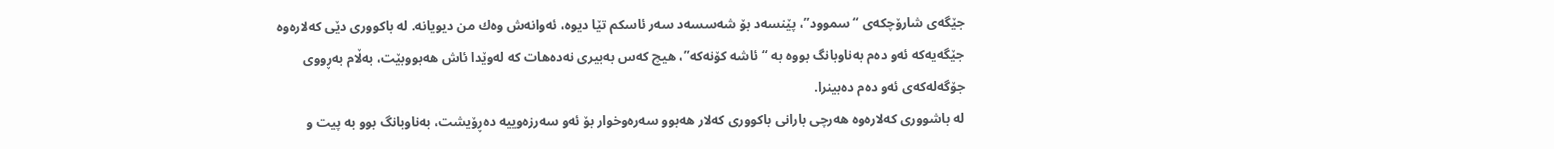جێگەی شارۆچکەی “سموود”، پێنسەد بۆ شەسسەد سەر ئاسکم تێا دیوە، ئەوانەش وەك من دیویانە. لە باکووری دێی کەلارەوە جێگەیەکە ئەو دەم بەناوبانگ بووە بە “ئاشە کۆنەکە”، هیچ کەس بەبیری نەدەهات کە لەوێدا ئاش هەبووبێت، بەڵام بەڕووی جۆگەلەکەی ئەو دەم دەبینرا.
لە باشووری کەلارەوە هەرچی بارانی باکووری کەلار هەبوو سەرەوخوار بۆ ئەو سەرزەوییە دەڕۆیشت، بەناوبانگ بوو بە پیت و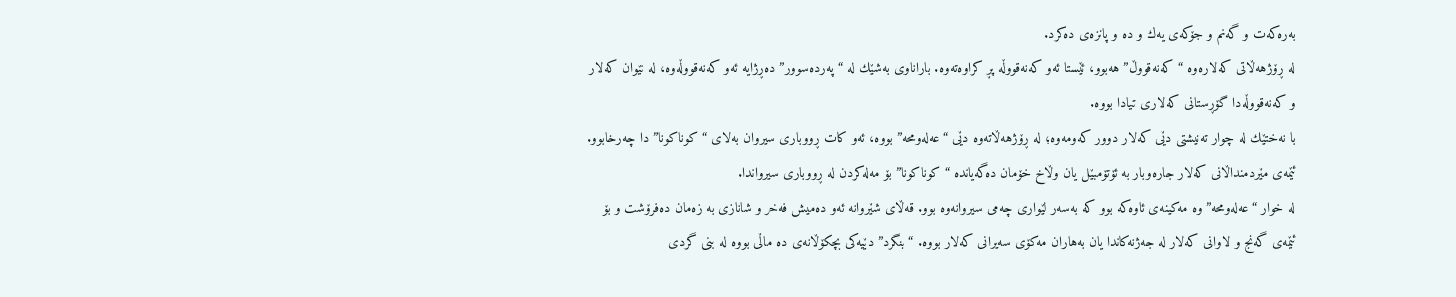بەرەکەت و گەنم و جۆکەی یەك و دە و پانزەی دەکرد.
لە ڕۆژهەڵاتی کەلارەوە “کەنەقووڵ” هەبوو، ئێستا ئەو کەنەقووڵە پڕ کراوەتەوە. باراناوی بەشێك لە “پەردەسوور” دەڕژایە ئەو کەنەقووڵەوە، لە نێوان کەلار و کەنەقووڵەدا گۆڕستانی کەلاری تیادا بووە.
با نەختێك لە چوار تەنیشتی دێی کەلار دوور کەومەوە؛ لە ڕۆژهەڵاتەوە دێی “عەلەومحە” بووە، ئەو کات ڕووباری سیروان بەلای “کوناکونا”دا چەرخابوو. ئێمەی مێردمنداڵانی کەلار جارەوبار بە ئۆتۆمبێل یان وڵاخ خۆمان دەگەیاندە “کوناکونا” بۆ مەلەکردن لە ڕووباری سیرواندا.
لە خوار “عەلەومحە”وە مەکینەی ئاوەکە بوو کە بەسەر لێواری چەمی سیروانەوە بوو. قەڵای شێروانە ئەو دەمیش فەخر و شانازی بە زەمان دەفرۆشت و بۆ ئێمەی گەنج و لاوانی کەلار لە جەژنەکاندا یان بەهاران مەکۆی سەیرانی کەلار بووە. “بنگرد” دێیەکی بچکۆڵانەی دە ماڵی بووە لە بنی گردی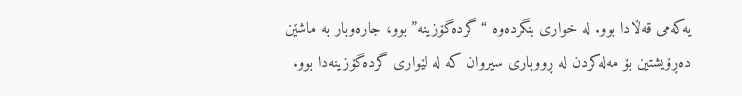یەکەمی قەڵادا بوو. لە خواری بنگردەوە “گردەگۆزینە” بوو، جارەوبار بە ماشێن دەڕۆیشتین بۆ مەلەکردن لە ڕووباری سیروان کە لە لێواری گردەگۆزینەدا بوو.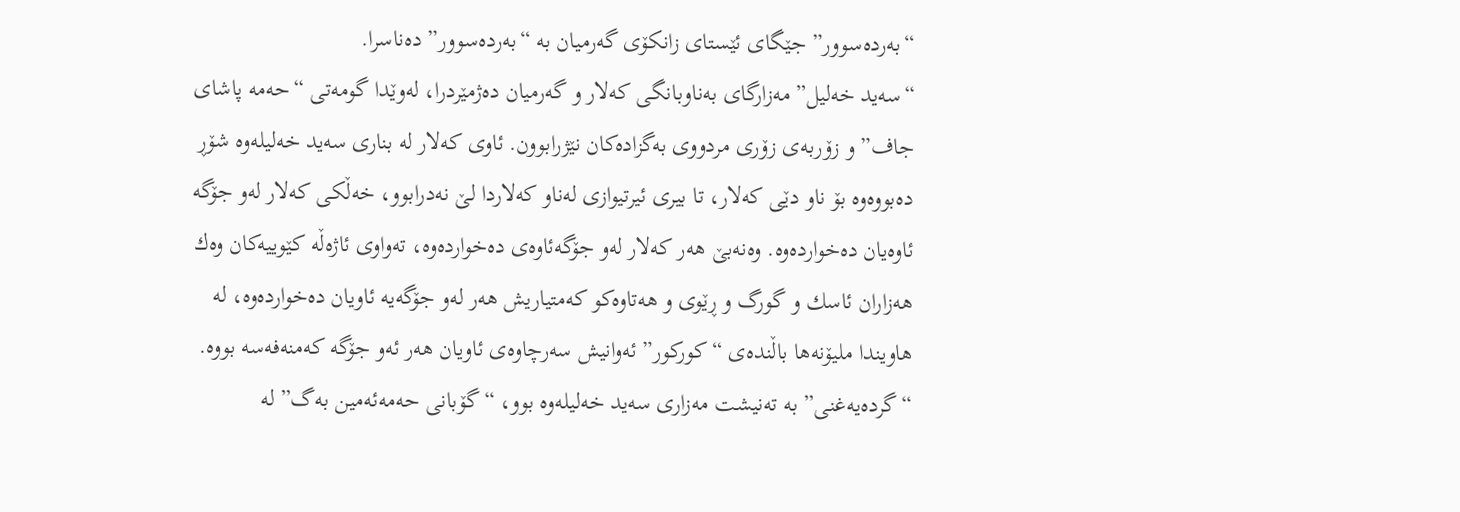“بەردەسوور” جێگای ئێستای زانکۆی گەرمیان بە “بەردەسوور” دەناسرا.
“سەید خەلیل” مەزارگای بەناوبانگی کەلار و گەرمیان دەژمێردرا، لەوێدا گومەتی “حەمە پاشای جاف” و زۆربەی زۆری مردووی بەگزادەکان نێژرابوون. ئاوی کەلار لە بناری سەید خەلیلەوە شۆڕ دەبووەوە بۆ ناو دێی کەلار، تا بیری ئیرتیوازی لەناو کەلاردا لێ نەدرابوو، خەڵکی کەلار لەو جۆگە ئاوەیان دەخواردەوە. وەنەبێ هەر کەلار لەو جۆگەئاوەی دەخواردەوە، تەواوی ئاژەڵە کێوییەکان وەك هەزاران ئاسك و گورگ و ڕێوی و هەتاوەکو کەمتیاریش هەر لەو جۆگەیە ئاویان دەخواردەوە، لە هاویندا ملیۆنەها باڵندەی “کورکور” ئەوانیش سەرچاوەی ئاویان هەر ئەو جۆگە کەمنەفەسە بووە.
“گردەیەغنی” بە تەنیشت مەزاری سەید خەلیلەوە بوو، “گۆبانی حەمەئەمین بەگ” لە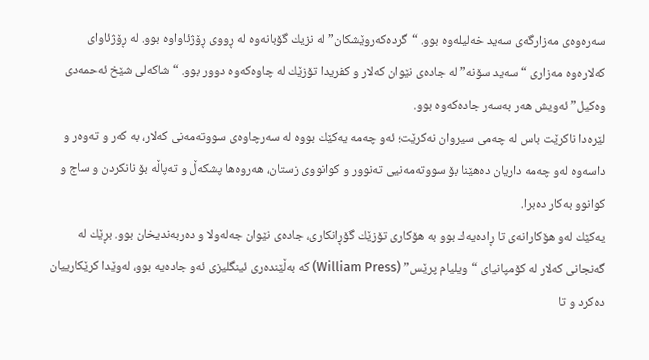سەرەوەی مەزارگەی سەید خەلیلەوە بوو. “گردەکەروێشکان” لە نزیك گۆبانەوە لە ڕووی ڕۆژئاواوە بوو. لە ڕۆژئاوای کەلارەوە مەزاری “سەید سۆنە” لە جادەی نێوان کەلار و کفریدا تۆزێك لە چاوەکەوە دوور بوو. “شاکەلی شێخ ئەحمەدی وەکیل” ئەویش هەر بەسەر جادەکەوە بوو.
لێرەدا ناکرێت باس لە چەمی سیروان نەکرێت؛ ئەو چەمە یەکێك بووە لە سەرچاوەی سووتەمەنی کەلار، بە کەر و تەوەر و داسەوە لەو چەمە داریان دەهێنا بۆ سووتەمەنیی تەنوور و کوانووی زستان، هەروەها پشکەڵ و تەپاڵە بۆ نانکردن و ساج و کوانوو بەکار دەبرا.
یەکێك لەو هۆکارانەی تا ڕادەیەك بوو بە هۆکاری تۆزێك گۆڕانکاری، جادەی نێوان جەلەولا و دەربەندیخان بوو. بڕێك لە گەنجانی کەلار لە کۆمپانیای “ویلیام پرێس” (William Press) کە بەڵێندەری ئینگلیزی ئەو جادەیە بوو، لەوێدا کرێکارییان دەکرد و تا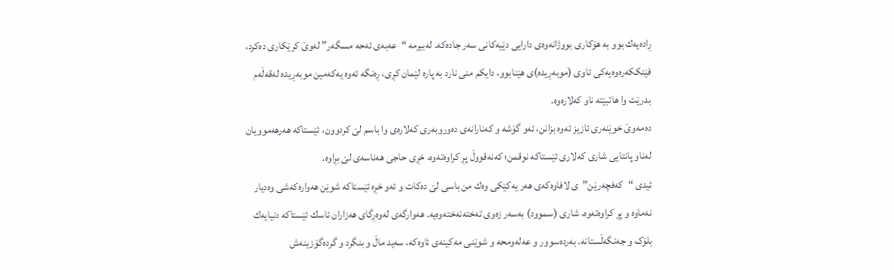ڕادەیەك بوو بە هۆکاری بووژانەوەی دارایی دێیەکانی سەر جادەکە. لەبیرمە “عەبەی ئەحە مسگەر” لەوێ کرێکاری دەکرد، فێنککەرەوەیەکی ئاوی (موبەڕیدە)ی هێنابوو، دایکم منی نارد بە پارە لێمان کڕی، ڕەنگە ئەوە یەکەمین موبەڕیدە لەقەڵەم بدرێت وا هاتبێتە ناو کەلارەوە.
دەمەوێ خوێنەری ئازیز ئەوە بزانن، ئەو گۆشە و کەنارانەی دەوروبەری کەلارەی وا باسم لێ کردوون، ئێستاکە هەرهەموویان لەناو پانتایی شاری کەلاری ئێستاکە نوقمن؛ کەنەقووڵ پڕ کراوەتەوە، خڕی حاجی هەناسەی لێ بڕاوە.
ئیدی “کەفچەرێن”ی لافاوەکەی هەر یەکێکی وەك من باسی لێ دەکات و ئەو خڕە ئێستاکە شوێن هەوارەکەشی وەدیار نەماوە و پڕ کراوەتەوە، شاری (سموود) بەسەر زەوی تەختەنەختەوەیە. هەوارگەی لەوەڕگای هەزاران ئاسك ئێستاکە دنیایەك بلۆک و جەنگەڵستانە. بەردەسوور و عەلەومحە و شوێنی مەکینەی ئاوەکە، سەید ماڵ و بنگرد و گردەگۆزینەش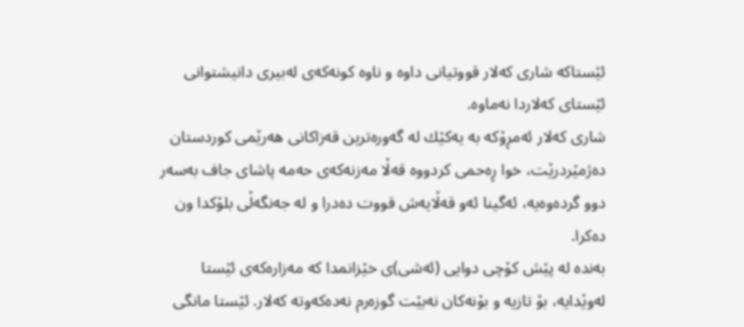ئێستاکە شاری کەلار قووتیانی داوە و ناوە کونەکەی لەبیری دانیشتوانی ئێستای کەلاردا نەماوە.
شاری کەلار ئەمڕۆکە بە یەکێك لە گەورەترین قەزاکانی هەرێمی کوردستان دەژمێردرێت، خوا ڕەحمی کردووە قەڵا مەزنەکەی حەمە پاشای جاف بەسەر دوو گردەوەیە، ئەگینا ئەو قەڵایەش قووت دەدرا و لە جەنگەڵی بلۆکدا ون دەکرا.
بەندە لە پێش کۆچی دوایی (ئەشی)ی خێزانمدا کە مەزارەکەی ئێستا لەوێدایە، بۆ تازیە و بۆنەکان نەبێت گوزەرم نەدەکەوتە کەلار. ئێستا مانگی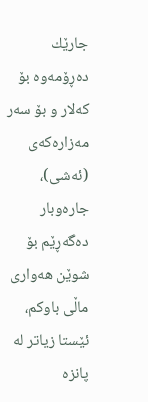جارێك دەڕۆمەوە بۆ کەلار و بۆ سەر مەزارەکەی (ئەشی)، جارەوبار دەگەڕێم بۆ شوێن هەواری ماڵی باوکم، ئێستا زیاتر لە پانزە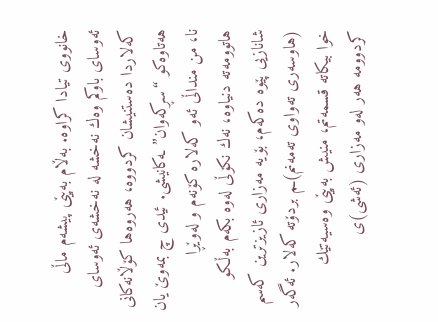خانووی تیادا کراوە. بەڵام بەپێی پیشەم ماڵی ئەوسای باوکم وەك نەخشە لە نەخشەی ئەوسای کەلاردا دەستنیشان کردووە، هەروەها کۆڵانەکانی هەتاوەکو “سڕکەوان”ـەکانیشی. ئیدی چ بمەوێ یان نا، من منداڵی ئەو کەلارە کۆنەم و لەوێڕا هاتوومەتە دنیاوە، نەك نکۆڵی لەوە بکەم بەڵکو شانازیی پێوە دەکەم، بۆیە مەزاری ئازیزترین کەسم (هاوسەری تەواوی تەمەنم)ـم بردۆتە کەلار. ئەگەر خوا بیکاتە قسمەتم، منیش بەپێی وەسیەتێك کردوومە هەر لەو مەزاری (ئەشی)ی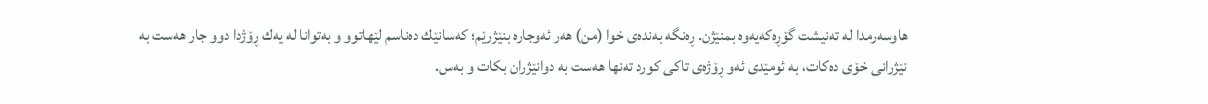هاوسەرمدا لە تەنیشت گۆڕەکەیەوە بمنێژن. ڕەنگە بەندەی خوا (من) هەر ئەوجارە بنێژرێم؛ کەسانێك دەناسم لێهاتوو و بەتوانا لە یەك ڕۆژدا دوو جار هەست بە نێژرانی خۆی دەکات، بە ئومێدی ئەو ڕۆژەی تاکی کورد تەنها هەست بە دوانێژران بکات و بەس.